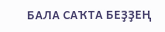БАЛА САҠТА БЕҘҘЕҢ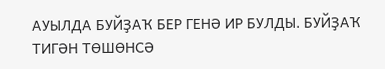АУЫЛДА БУЙҘАҠ БЕР ГЕНӘ ИР БУЛДЫ. БУЙҘАҠ ТИГӘН ТӨШӨНСӘ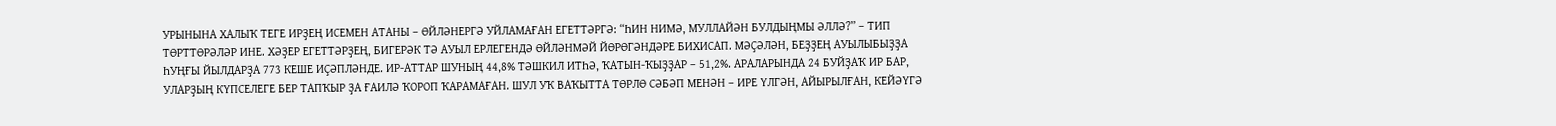УРЫНЫНА ХАЛЫҠ ТЕГЕ ИРҘЕҢ ИСЕМЕН АТАНЫ – ӨЙЛӘНЕРГӘ УЙЛАМАҒАН ЕГЕТТӘРГӘ: “ҺИН НИМӘ, МУЛЛАЙӘН БУЛДЫҢМЫ ӘЛЛӘ?” – ТИП ТӨРТТӨРӘЛӘР ИНЕ. ХӘҘЕР ЕГЕТТӘРҘЕҢ, БИГЕРӘК ТӘ АУЫЛ ЕРЛЕГЕНДӘ ӨЙЛӘНМӘЙ ЙӨРӨГӘНДӘРЕ БИХИСАП. МӘҪӘЛӘН, БЕҘҘЕҢ АУЫЛЫБЫҘҘА ҺУҢҒЫ ЙЫЛДАРҘА 773 КЕШЕ ИҪӘПЛӘНДЕ. ИР-АТТАР ШУНЫҢ 44,8% ТӘШКИЛ ИТҺӘ, ҠАТЫН-ҠЫҘҘАР – 51,2%. АРАЛАРЫНДА 24 БУЙҘАҠ ИР БАР, УЛАРҘЫҢ КҮПСЕЛЕГЕ БЕР ТАПҠЫР ҘА ҒАИЛӘ ҠОРОП ҠАРАМАҒАН. ШУЛ УҠ ВАҠЫТТА ТӨРЛӨ СӘБӘП МЕНӘН – ИРЕ ҮЛГӘН, АЙЫРЫЛҒАН, КЕЙӘҮГӘ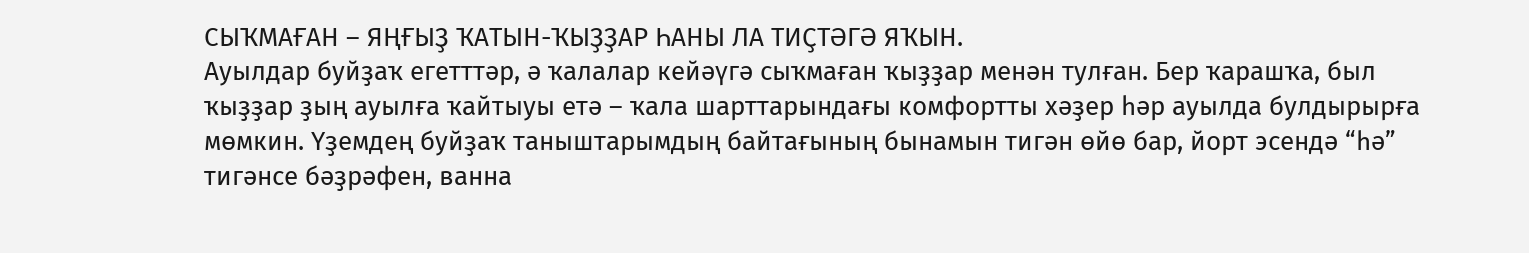СЫҠМАҒАН – ЯҢҒЫҘ ҠАТЫН-ҠЫҘҘАР ҺАНЫ ЛА ТИҪТӘГӘ ЯҠЫН.
Ауылдар буйҙаҡ егетттәр, ә ҡалалар кейәүгә сыҡмаған ҡыҙҙар менән тулған. Бер ҡарашҡа, был ҡыҙҙар ҙың ауылға ҡайтыуы етә – ҡала шарттарындағы комфортты хәҙер һәр ауылда булдырырға мөмкин. Үҙемдең буйҙаҡ таныштарымдың байтағының бынамын тигән өйө бар, йорт эсендә “һә” тигәнсе бәҙрәфен, ванна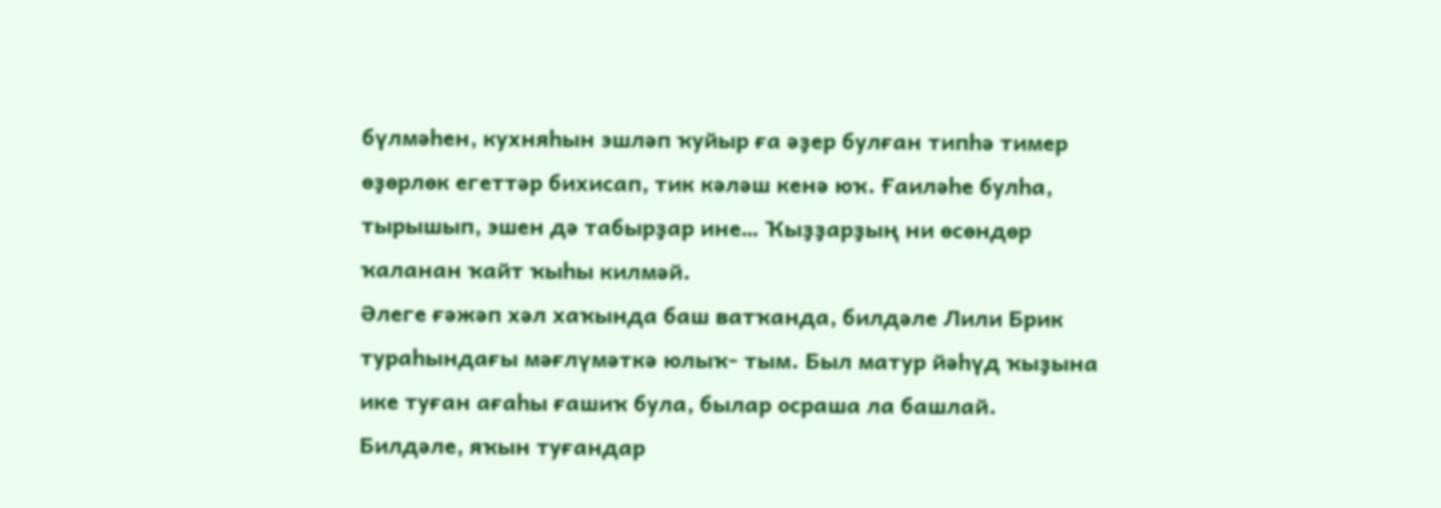бүлмәһен, кухняһын эшләп ҡуйыр ға әҙер булған типһә тимер өҙөрлөк егеттәр бихисап, тик кәләш кенә юҡ. Ғаиләһе булһа, тырышып, эшен дә табырҙар ине… Ҡыҙҙарҙың ни өсөндөр ҡаланан ҡайт ҡыһы килмәй.
Әлеге ғәжәп хәл хаҡында баш ватҡанда, билдәле Лили Брик тураһындағы мәғлүмәткә юлыҡ- тым. Был матур йәһүд ҡыҙына ике туған ағаһы ғашиҡ була, былар осраша ла башлай. Билдәле, яҡын туғандар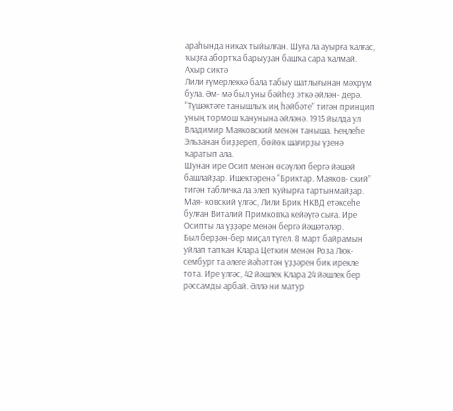араһында никах тыйылған. Шуға ла ауырға ҡалғас, ҡыҙға абортҡа барыуҙан башҡа сара ҡалмай. Ахыр сиктә
Лили ғүмерлеккә бала табыу шатлығынан мәхрүм була. Әм- мә был уны бәйһеҙ эткә әйлән- дерә. “Түшәктәге танышлыҡ иң һәйбәте” тигән принцип уның тормош ҡанунына әйләнә. 1915 йылда ул Владимир Маяковский менән таныша. Һеңлеһе Эльзанан биҙҙереп, бөйөк шағирҙы үҙенә ҡаратып ала.
Шунан ире Осип менән өсәүләп бергә йәшәй башлайҙар. Ишектәренә “Бриктар. Маяков- ский” тигән табличка ла элеп ҡуйырға тартынмайҙар. Мая- ковский үлгәс, Лили Брик НКВД етәксеһе булған Виталий Примковҡа кейәүгә сыға. Ире Осипты ла үҙҙәре менән бергә йәшәтәләр.
Был берҙән-бер миҫал түгел. 8 март байрамын уйлап тапҡан Клара Цеткин менән Роза Люк- сембург та әлеге йәһәттән үҙҙәрен бик ирекле тота. Ире үлгәс, 42 йәшлек Клара 24 йәшлек бер рәссамды арбай. Әллә ни матур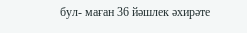бул- маған 36 йәшлек әхирәте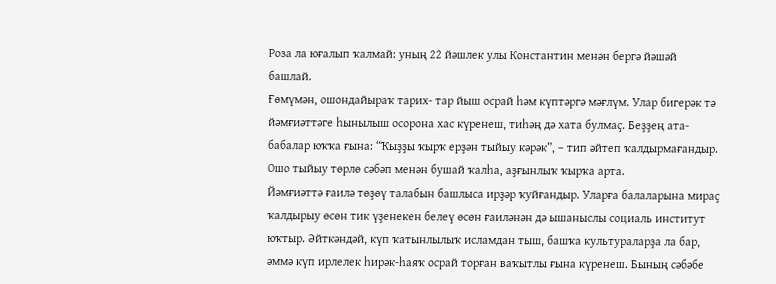Роза ла юғалып ҡалмай: уның 22 йәшлек улы Константин менән бергә йәшәй башлай.
Ғөмүмән, ошондайыраҡ тарих- тар йыш осрай һәм күптәргә мәғлүм. Улар бигерәк тә йәмғиәттәге һынылыш осорона хас күренеш, тиһәң дә хата булмаҫ. Беҙҙең ата- бабалар юҡҡа ғына: “Ҡыҙҙы ҡырҡ ерҙән тыйыу кәрәк”, – тип әйтеп ҡалдырмағандыр. Ошо тыйыу төрлө сәбәп менән бушай ҡалһа, аҙғынлыҡ ҡырҡа арта.
Йәмғиәттә ғаилә төҙөү талабын башлыса ирҙәр ҡуйғандыр. Уларға балаларына мираҫ ҡалдырыу өсөн тик үҙенекен белеү өсөн ғаиләнән дә ышаныслы социаль институт юҡтыр. Әйткәндәй, күп ҡатынлылыҡ исламдан тыш, башҡа культураларҙа ла бар, әммә күп ирлелек һирәк-һаяҡ осрай торған ваҡытлы ғына күренеш. Бының сәбәбе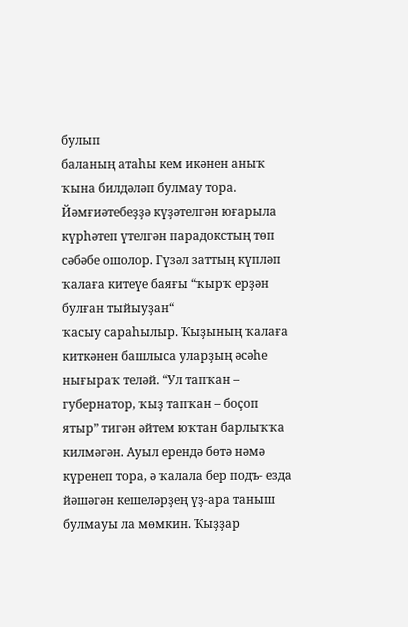булып
баланың атаһы кем икәнен аныҡ ҡына билдәләп булмау тора.
Йәмғиәтебеҙҙә күҙәтелгән юғарыла күрһәтеп үтелгән парадокстың төп сәбәбе ошолор. Гүзәл заттың күпләп ҡалаға китеүе баяғы “ҡырҡ ерҙән булған тыйыуҙан“
ҡасыу сараһылыр. Ҡыҙының ҡалаға киткәнен башлыса уларҙың әсәһе нығыраҡ теләй. “Ул тапҡан – губернатор, ҡыҙ тапҡан – боҫоп ятыр” тигән әйтем юҡтан барлыҡҡа килмәгән. Ауыл ерендә бөтә нәмә күренеп тора, ә ҡалала бер подъ- езда йәшәгән кешеләрҙең үҙ-ара таныш булмауы ла мөмкин. Ҡыҙҙар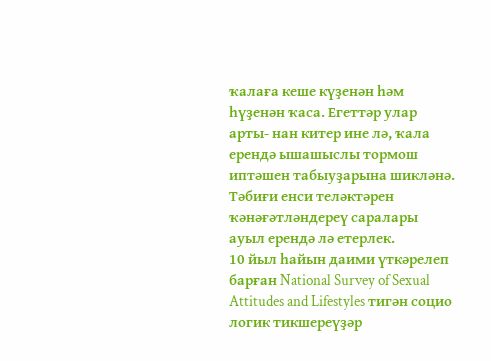ҡалаға кеше күҙенән һәм һүҙенән ҡаса. Егеттәр улар арты- нан китер ине лә, ҡала ерендә ышашыслы тормош иптәшен табыуҙарына шикләнә. Тәбиғи енси теләктәрен ҡәнәғәтләндереү саралары ауыл ерендә лә етерлек.
10 йыл һайын даими үткәрелеп барған National Survey of Sexual Attitudes and Lifestyles тигән социо логик тикшереүҙәр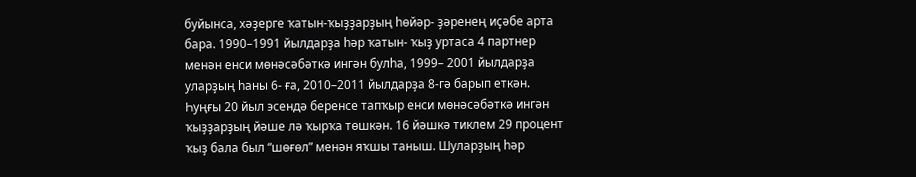буйынса, хәҙерге ҡатын-ҡыҙҙарҙың һөйәр- ҙәренең иҫәбе арта бара. 1990–1991 йылдарҙа һәр ҡатын- ҡыҙ уртаса 4 партнер менән енси мөнәсәбәткә ингән булһа, 1999– 2001 йылдарҙа уларҙың һаны 6- ға, 2010–2011 йылдарҙа 8-гә барып еткән.
Һуңғы 20 йыл эсендә беренсе тапҡыр енси мөнәсәбәткә ингән ҡыҙҙарҙың йәше лә ҡырҡа төшкән. 16 йәшкә тиклем 29 процент ҡыҙ бала был “шөғөл” менән яҡшы таныш. Шуларҙың һәр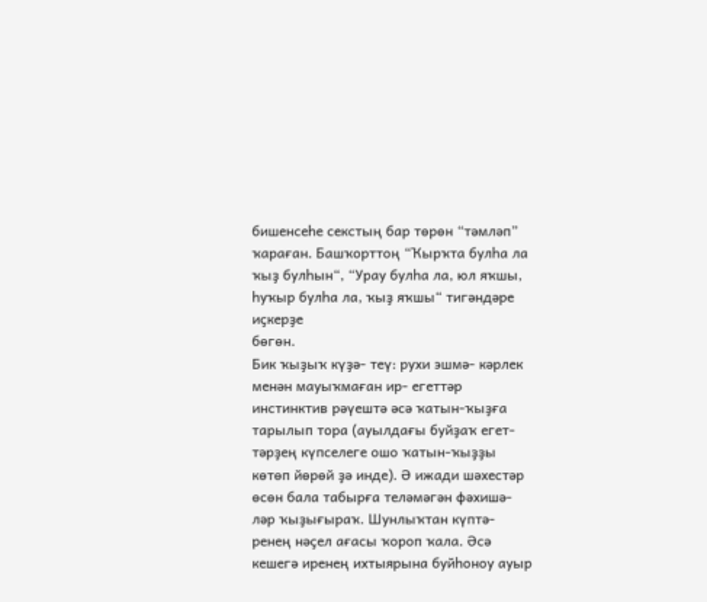бишенсеһе секстың бар төрөн “тәмләп” ҡараған. Башҡорттоң “Ҡырҡта булһа ла ҡыҙ булһын“, “Урау булһа ла, юл яҡшы, һуҡыр булһа ла, ҡыҙ яҡшы“ тигәндәре иҫкерҙе
бөгөн.
Бик ҡыҙыҡ күҙә- теү: рухи эшмә- кәрлек менән мауыҡмаған ир- егеттәр инстинктив рәүештә әсә ҡатын-ҡыҙға тарылып тора (ауылдағы буйҙаҡ егет- тәрҙең күпселеге ошо ҡатын-ҡыҙҙы көтөп йөрөй ҙә инде). Ә ижади шәхестәр өсөн бала табырға теләмәгән фәхишә- ләр ҡыҙығыраҡ. Шунлыҡтан күптә- ренең нәҫел ағасы ҡороп ҡала. Әсә кешегә иренең ихтыярына буйһоноу ауыр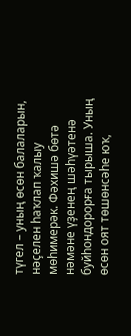түгел – уның өсөн балаларын, нәҫелен һаҡлап ҡалыу мөһимерәк. Фәхишә бөтә нәмәне үҙенең шәһүәтенә буйһондорорға тырыша. Уның өсөн оят төшөнсәһе юҡ,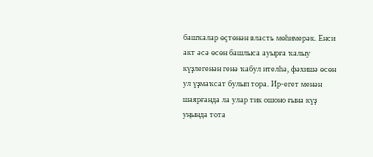башҡалар өҫтөнән власть мөһимерәк. Енси акт әсә өсөн башлыса ауырға ҡалыу күҙлегенән генә ҡабул ителһә, фәхишә өсөн ул үҙмаҡсат булып тора. Ир-егет менән шаярғанда ла улар тик ошоно ғына күҙ уңында тота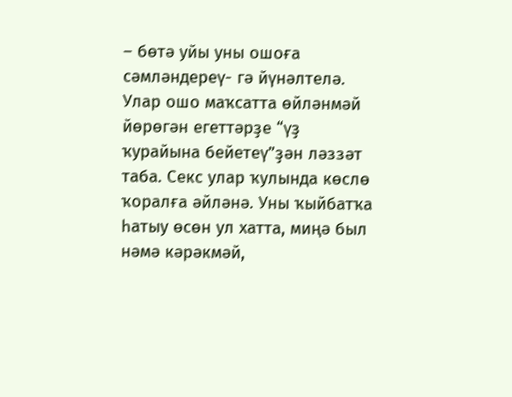– бөтә уйы уны ошоға сәмләндереү- гә йүнәлтелә. Улар ошо маҡсатта өйләнмәй йөрөгән егеттәрҙе “үҙ ҡурайына бейетеү”ҙән ләззәт таба. Секс улар ҡулында көслө ҡоралға әйләнә. Уны ҡыйбатҡа һатыу өсөн ул хатта, миңә был нәмә кәрәкмәй,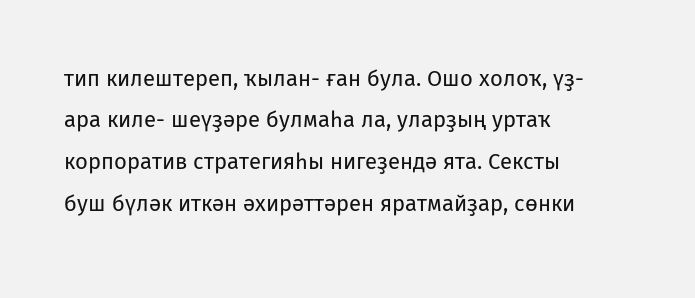тип килештереп, ҡылан- ған була. Ошо холоҡ, үҙ-ара киле- шеүҙәре булмаһа ла, уларҙың уртаҡ корпоратив стратегияһы нигеҙендә ята. Сексты буш бүләк иткән әхирәттәрен яратмайҙар, сөнки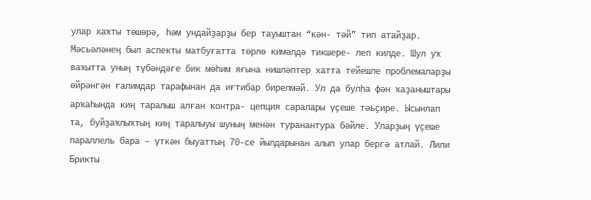улар хаҡты төшөрә, һәм ундайҙарҙы бер тауыштан “кән- тәй” тип атайҙар.
Мәсьәләнең был аспекты матбуғатта төрлө кимәлдә тикшере- леп килде. Шул уҡ ваҡытта уның түбәндәге бик мөһим яғына нишләптер хатта тейешле проблемаларҙы өйрәнгән ғалимдар тарафынан да иғтибар бирелмәй. Ул да булһа фән ҡаҙаныштары арҡаһында киң таралыш алған контра- цепция саралары үҫеше тәьҫире. Ысынлап та, буйҙаҡлыҡтың киң таралыуы шуның менән туранантура бәйле. Уларҙың үҫеше параллель бара – үткән быуаттың 70-се йылдарынан алып улар бергә атлай. Лили Брикты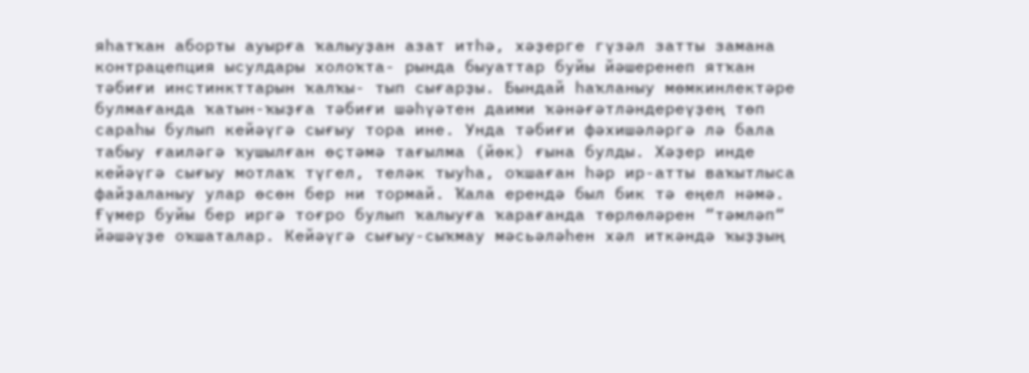яһатҡан аборты ауырға ҡалыуҙан азат итһә, хәҙерге гүзәл затты замана контрацепция ысулдары холоҡта- рында быуаттар буйы йәшеренеп ятҡан тәбиғи инстинкттарын ҡалҡы- тып сығарҙы. Бындай һаҡланыу мөмкинлектәре булмағанда ҡатын-ҡыҙға тәбиғи шәһүәтен даими ҡәнәғәтләндереүҙең төп сараһы булып кейәүгә сығыу тора ине. Унда тәбиғи фәхишәләргә лә бала табыу ғаиләгә ҡушылған өҫтәмә тағылма (йөк) ғына булды. Хәҙер инде кейәүгә сығыу мотлаҡ түгел, теләк тыуһа, оҡшаған һәр ир-атты ваҡытлыса файҙаланыу улар өсөн бер ни тормай. Ҡала ерендә был бик тә еңел нәмә. Ғүмер буйы бер иргә тоғро булып ҡалыуға ҡарағанда төрлөләрен “тәмләп“ йәшәүҙе оҡшаталар. Кейәүгә сығыу-сыҡмау мәсьәләһен хәл иткәндә ҡыҙҙың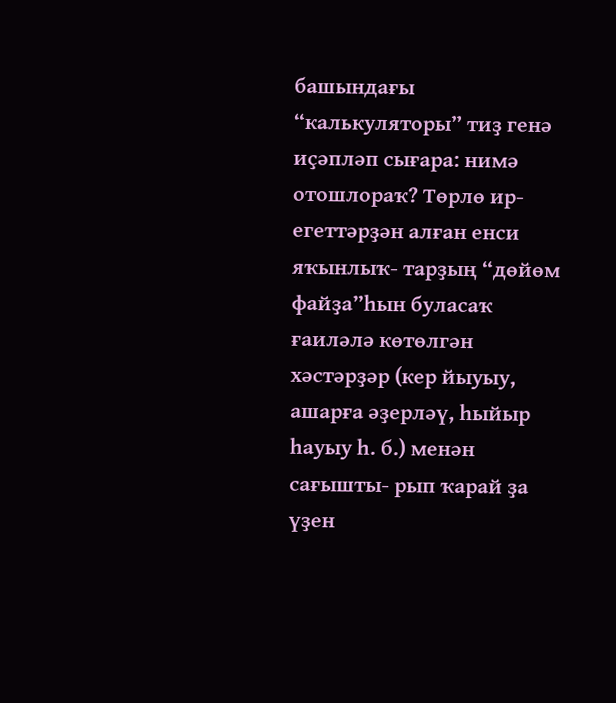башындағы “калькуляторы” тиҙ генә иҫәпләп сығара: нимә отошлораҡ? Төрлө ир-егеттәрҙән алған енси яҡынлыҡ- тарҙың “дөйөм файҙа”һын буласаҡ ғаиләлә көтөлгән хәстәрҙәр (кер йыуыу, ашарға әҙерләү, һыйыр һауыу һ. б.) менән сағышты- рып ҡарай ҙа үҙен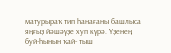матурыраҡ тип һанағаны башлыса яңғыҙ йәшәүҙе хуп күрә. Үҙенең буй-һынын ҡай- тыш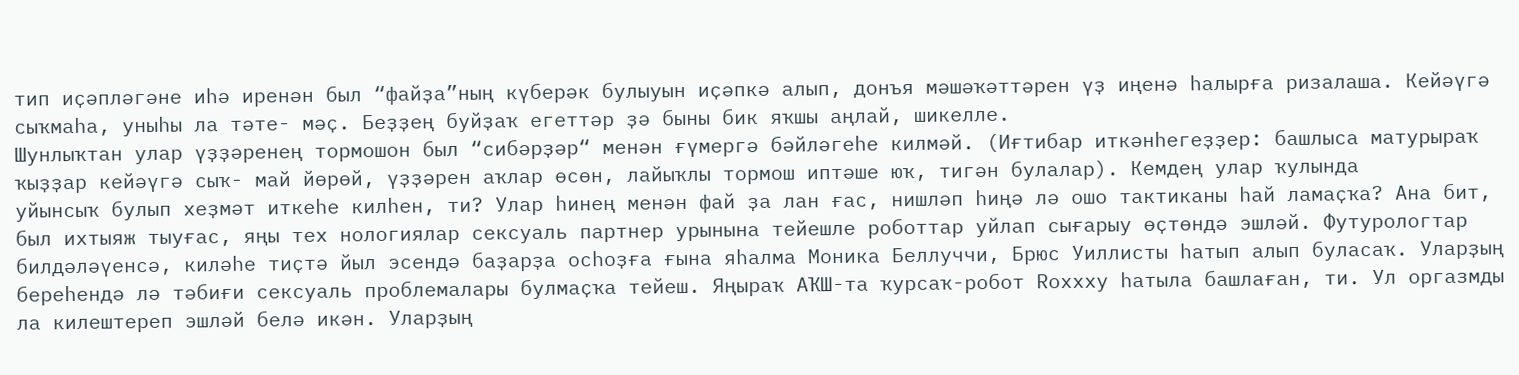тип иҫәпләгәне иһә иренән был “файҙа”ның күберәк булыуын иҫәпкә алып, донъя мәшәҡәттәрен үҙ иңенә һалырға ризалаша. Кейәүгә сыҡмаһа, уныһы ла тәте- мәҫ. Беҙҙең буйҙаҡ егеттәр ҙә быны бик яҡшы аңлай, шикелле.
Шунлыҡтан улар үҙҙәренең тормошон был “сибәрҙәр“ менән ғүмергә бәйләгеһе килмәй. (Иғтибар иткәнһегеҙҙер: башлыса матурыраҡ ҡыҙҙар кейәүгә сыҡ- май йөрөй, үҙҙәрен аҡлар өсөн, лайыҡлы тормош иптәше юҡ, тигән булалар). Кемдең улар ҡулында
уйынсыҡ булып хеҙмәт иткеһе килһен, ти? Улар һинең менән фай ҙа лан ғас, нишләп һиңә лә ошо тактиканы һай ламаҫҡа? Ана бит, был ихтыяж тыуғас, яңы тех нологиялар сексуаль партнер урынына тейешле роботтар уйлап сығарыу өҫтөндә эшләй. Футурологтар билдәләүенсә, киләһе тиҫтә йыл эсендә баҙарҙа осһоҙға ғына яһалма Моника Беллуччи, Брюс Уиллисты һатып алып буласаҡ. Уларҙың береһендә лә тәбиғи сексуаль проблемалары булмаҫҡа тейеш. Яңыраҡ АҠШ-та ҡурсаҡ-робот Roxxxy һатыла башлаған, ти. Ул оргазмды ла килештереп эшләй белә икән. Уларҙың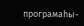програмаһы-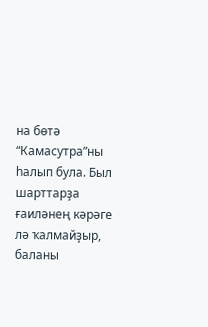на бөтә “Камасутра”ны һалып була. Был шарттарҙа ғаиләнең кәрәге лә ҡалмайҙыр, баланы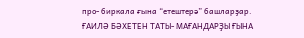про- биркала ғына “етештерә” башларҙар.
ҒАИЛӘ БӘХЕТЕН ТАТЫ- МАҒАНДАРҘЫ ҒЫНА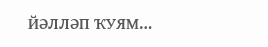ЙӘЛЛӘП ҠУЯМ…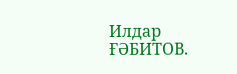Илдар ҒӘБИТОВ.